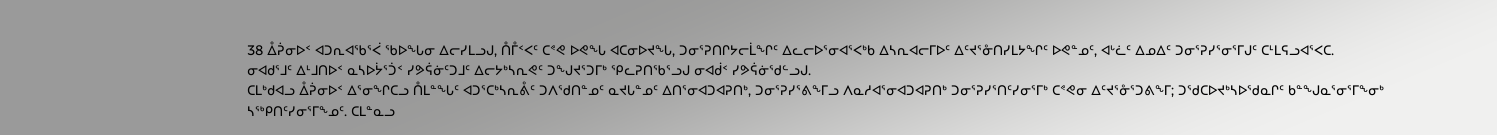38 ᐂᕉᓂᐅᑉ ᐊᑐᕆᐊᖃᕐᐹ ᖃᐅᖓᓂ ᐃᓕᓯᒪᓗᒍ, ᑍᒤᑉᐸᑦ ᑕᕝᕙ ᐅᕙᖓ ᐊᑕᓂᐅᔪᖓ, ᑐᓂᕐᕈᑎᒋᔭᓕᒫᖏᑦ ᐃᓚᓕᐅᕐᓂᐊᕐᐸᒃᑲ ᐃᓴᕆᐊᓕᒥᐅᑦ ᐃᑦᔪᕐᓁᑎᓯᒪᔭᖏᑦ ᐅᕙᓐᓄᑦ, ᐊᒡᓛᑦ ᐃᓄᐃᑦ ᑐᓂᕐᕈᓯᕐᓂᕐᒥᒍᑦ ᑕᒻᒪᕋᓗᐊᕐᐸᑕ.
ᓂᐊᑯᕐᒧᑦ ᐃᒻᒧᑎᐅᑉ ᓇᓴᐅᔮᕐᑑᑉ ᓯᕗᕌᓃᑦᑐᒧᑦ ᐃᓕᔭᒃᓴᕆᕙᑦ ᑐᖑᔪᕐᑐᒥᒃ ᕿᓚᕈᑎᖃᕐᓗᒍ ᓂᐊᑰᑉ ᓯᕗᕌᓃᖁᓪᓗᒍ.
ᑕᒪᒃᑯᐊᓗ ᐂᕉᓂᐅᑉ ᐃᕐᓂᖏᑕᓗ ᑍᒪᓐᖓᑦ ᐊᑐᕐᑕᒃᓴᕆᕔᑦ ᑐᐱᖁᑎᓐᓄᑦ ᓇᔪᒐᓐᓄᑦ ᐃᑎᕐᓂᐊᑐᐊᕈᑎᒃ, ᑐᓂᕐᕈᓯᕐᕕᖕᒥᓗ ᐱᓇᓱᐊᕐᓂᐊᑐᐊᕈᑎᒃ ᑐᓂᕐᕈᓯᕐᑎᑦᓯᓂᕐᒥᒃ ᑕᕝᕙᓂ ᐃᑦᔪᕐᓁᕐᑐᕕᖕᒥ; ᑐᖁᑕᐅᔪᒃᓴᐅᖁᓇᒋᑦ ᑲᓐᖑᓇᕐᓂᕐᒥᖕᓂᒃ ᓴᖅᑭᑎᑦᓯᓂᕐᒥᖕᓄᑦ. ᑕᒪᓐᓇᓗ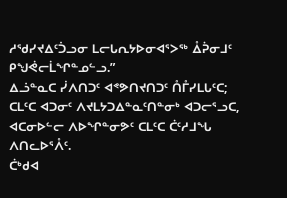ᓱᖁᓯᔪᐃᑦᑑᓗᓂ ᒪᓕᒐᕆᔭᐅᓂᐊᕐᐳᖅ ᐂᕉᓂᒧᑦ ᑭᖑᕚᓕᒫᖏᓐᓄᓪᓗ.”
ᐃᓘᓐᓇᑕ ᓰᐱᑎᑐᑦ ᐊᕝᕗᑎᔪᑎᑐᑦ ᑍᒤᓯᒪᒐᑦᑕ; ᑕᒪᑦᑕ ᐊᑐᓂᑦ ᐱᔪᒪᔭᑐᐃᓐᓇᑦᑎᓐᓂᒃ ᐊᑐᓕᕐᓗᑕ, ᐊᑕᓂᐅᓪᓕ ᐱᐅᖏᓐᓂᕗᑦ ᑕᒪᑦᑕ ᑖᑦᓱᒧᖓ ᐱᑎᓚᐅᕐᐰᑦ.
ᑖᒃᑯᐊ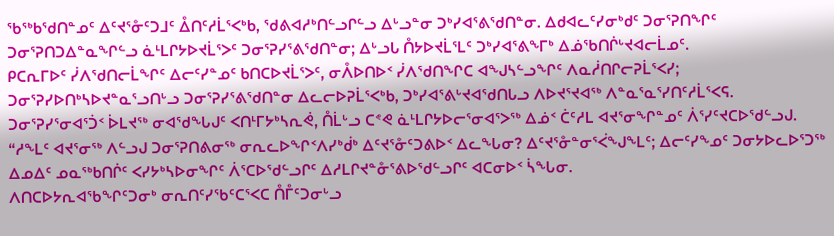ᖃᖅᑲᖁᑎᓐᓄᑦ ᐃᑦᔪᕐᓁᑦᑐᒧᑦ ᐂᑎᑦᓱᒫᕐᐸᒃᑲ, ᖁᕕᐊᓱᒃᑎᓪᓗᒋᓪᓗ ᐃᒡᓗᓐᓂ ᑐᒃᓯᐊᕐᕕᖁᑎᓐᓂ. ᐃᑯᐊᓚᑦᓯᓂᒃᑯᑦ ᑐᓂᕐᕈᑎᖏᑦ ᑐᓂᕐᕈᑎᑐᐃᓐᓇᖏᓪᓗ ᓈᒻᒪᒋᔭᐅᔪᒫᕐᐳᑦ ᑐᓂᕐᕈᓯᕐᕕᖁᑎᓐᓂ; ᐃᒡᓗᒐ ᑍᔭᐅᔪᒫᕐᒪᑦ ᑐᒃᓯᐊᕐᕕᖕᒥᒃ ᐃᓅᖃᑎᒌᒡᔪᐊᓕᒫᓄᑦ.
ᑭᑕᕆᒥᐅᑦ ᓰᐱᖁᑎᓕᒫᖏᑦ ᐃᓕᑦᓯᓐᓄᑦ ᑲᑎᑕᐅᔪᒫᕐᐳᑦ, ᓂᐰᐅᑎᐅᑉ ᓰᐱᖁᑎᖏᑕ ᐊᖑᓴᓪᓗᖏᑦ ᐱᓇᓲᑎᒋᓕᕈᒫᕐᐸᓯ; ᑐᓂᕐᕈᓯᐅᑎᒃᓴᐅᔪᓐᓇᕐᓗᑎᒡᓗ ᑐᓂᕐᕈᓯᕐᕕᖁᑎᓐᓂ ᐃᓚᓕᐅᕈᒫᕐᐸᒃᑲ, ᑐᒃᓯᐊᕐᕕᒡᔪᐊᖁᑎᒐᓗ ᐱᐅᔪᕐᔪᐊᖅ ᐱᓐᓇᕐᓇᕐᓯᑎᑦᓱᒫᕐᐸᕋ.
ᑐᓂᕐᕈᓯᕐᓂᐊᕐᑑᑉ ᐆᒪᔪᖅ ᓂᐊᖁᖓᒍᑦ ᐸᑎᒻᒥᔭᒃᓴᕆᕚ, ᑍᒫᒡᓗ ᑕᕝᕙ ᓈᒻᒪᒋᔭᐅᓕᕐᓂᐊᕐᐳᖅ ᐃᓅᑉ ᑖᑦᓱᒪ ᐊᔪᕐᓂᖏᓐᓄᑦ ᐲᕐᓯᑦᔪᑕᐅᖁᓪᓗᒍ.
“ᓱᖕᒪᑦ ᐊᔪᕐᓂᖅ ᐱᓪᓗᒍ ᑐᓂᕐᕈᑎᕕᓂᖅ ᓂᕆᓚᐅᖏᑉᐱᓯᒃᑰᒃ ᐃᑦᔪᕐᓁᑦᑐᕕᐅᑉ ᐃᓚᖓᓂ? ᐃᑦᔪᕐᓁᓐᓂᕐᐹᖑᖕᒪᑦ; ᐃᓕᑦᓯᖕᓄᑦ ᑐᓂᔭᐅᓚᐅᕐᑐᖅ ᐃᓄᐃᑦ ᓄᓇᖅᑲᑎᒌᑦ ᐸᓯᔭᒃᓴᐅᓂᖏᑦ ᐲᕐᑕᐅᖁᓪᓗᒋᑦ ᐃᓱᒪᒋᔪᓐᓁᕐᕕᐅᖁᓪᓗᒋᑦ ᐊᑕᓂᐅᑉ ᓵᖓᓂ.
ᐱᑎᑕᐅᔭᕆᐊᖃᖏᑦᑐᓂᒃ ᓂᕆᑎᑦᓯᖃᑦᑕᕐᐸᑕ ᑍᒤᑦᑐᓂᒡᓗ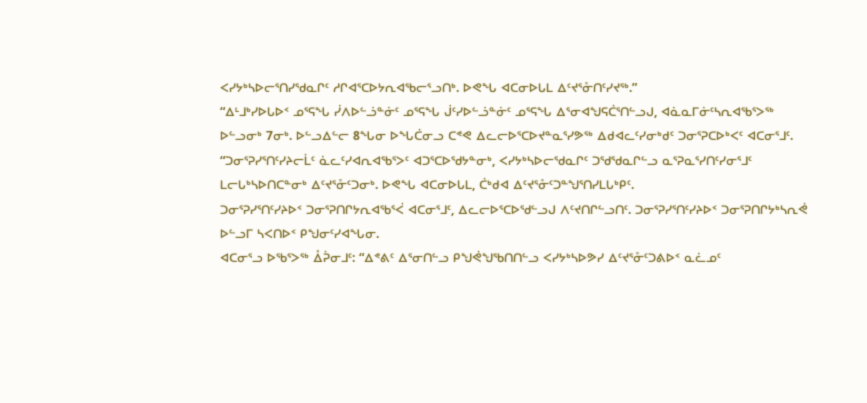ᐸᓯᔭᒃᓴᐅᓕᕐᑎᓯᖁᓇᒋᑦ ᓱᒋᐊᕐᑕᐅᔭᕆᐊᖃᓕᕐᓗᑎᒃ. ᐅᕙᖓ ᐊᑕᓂᐅᒐᒪ ᐃᑦᔪᕐᓁᑎᑦᓯᔪᖅ.”
“ᐃᒻᒧᒃᓯᐅᒐᐅᑉ ᓄᕐᕋᖓ ᓰᐱᐅᓪᓘᓐᓃᑦ ᓄᕐᕋᖓ ᒎᑦᓯᐅᓪᓘᓐᓃᑦ ᓄᕐᕋᖓ ᐃᕐᓂᐊᖑᕋᑖᕐᑎᓪᓗᒍ, ᐊᓈᓇᒥᓃᑦᓴᕆᐊᖃᕐᐳᖅ ᐅᓪᓗᓂᒃ 7ᓂᒃ. ᐅᓪᓗᐃᓪᓕ 8ᖓᓂ ᐅᖓᑖᓂᓗ ᑕᕝᕙ ᐃᓚᓕᐅᕐᑕᐅᔪᓐᓇᕐᓯᕗᖅ ᐃᑯᐊᓚᑦᓯᓂᒃᑯᑦ ᑐᓂᕐᕈᑕᐅᒃᐸᑦ ᐊᑕᓂᕐᒧᑦ.
“ᑐᓂᕐᕈᓯᕐᑎᑦᓯᔨᓕᒫᑦ ᓈᓚᑦᓯᐊᕆᐊᖃᕐᐳᑦ ᐊᑐᕐᑕᐅᖁᔭᓐᓂᒃ, ᐸᓯᔭᒃᓴᐅᓕᖁᓇᒋᑦ ᑐᖁᖁᓇᒋᓪᓗ ᓇᕐᕈᓇᕐᓯᑎᑦᓯᓂᕐᒧᑦ ᒪᓕᒐᒃᓴᐅᑎᑕᓐᓂᒃ ᐃᑦᔪᕐᓁᑦᑐᓂᒃ. ᐅᕙᖓ ᐊᑕᓂᐅᒐᒪ, ᑖᒃᑯᐊ ᐃᑦᔪᕐᓁᑦᑐᓐᖑᕐᑎᓯᒪᒐᒃᑭᑦ.
ᑐᓂᕐᕈᓯᕐᑎᑦᓯᔨᐅᑉ ᑐᓂᕐᕈᑎᒋᔭᕆᐊᖃᕐᐹ ᐊᑕᓂᕐᒧᑦ, ᐃᓚᓕᐅᕐᑕᐅᖁᓪᓗᒍ ᐱᑦᔪᑎᒋᓪᓗᑎᑦ. ᑐᓂᕐᕈᓯᕐᑎᑦᓯᔨᐅᑉ ᑐᓂᕐᕈᑎᒋᔭᒃᓴᕆᕚ ᐅᓪᓗᒥ ᓴᐸᑎᐅᑉ ᑭᖑᓂᑦᓯᐊᖓᓂ.
ᐊᑕᓂᕐᓗ ᐅᖃᕐᐳᖅ ᐂᕉᓂᒧᑦ: “ᐃᕝᕕᑦ ᐃᕐᓂᑎᓪᓗ ᑭᖑᕚᖑᖃᑎᑎᓪᓗ ᐸᓯᔭᒃᓴᐅᕗᓯ ᐃᑦᔪᕐᓁᑦᑐᕕᐅᑉ ᓇᓛᓄᑦ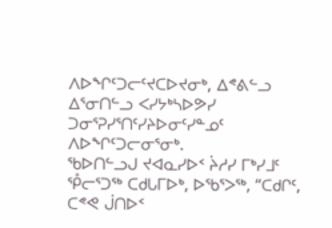ᐱᐅᖏᑦᑐᓕᑦᔪᑕᐅᔪᓂᒃ, ᐃᕝᕕᓪᓗ ᐃᕐᓂᑎᓪᓗ ᐸᓯᔭᒃᓴᐅᕗᓯ ᑐᓂᕐᕈᓯᕐᑎᑦᓯᔨᐅᓂᑦᓯᓐᓄᑦ ᐱᐅᖏᑦᑐᓕᓂᕐᓂᒃ.
ᖃᐅᑎᓪᓗᒍ ᔪᐊᓇᓯᐅᑉ ᔩᓱᓯ ᒥᒃᓯᒧᑦ ᕾᓕᕐᑐᖅ ᑕᑯᒐᒥᐅᒃ, ᐅᖃᕐᐳᖅ, “ᑕᑯᒋᑦ, ᑕᕝᕙ ᒎᑎᐅᑉ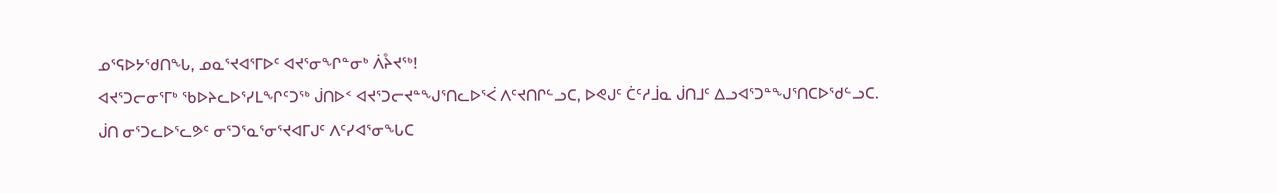ᓄᕐᕋᐅᔭᖁᑎᖓ, ᓄᓇᕐᔪᐊᕐᒥᐅᑦ ᐊᔪᕐᓂᖏᓐᓂᒃ ᐲᔧᔪᖅ!
ᐊᔪᕐᑐᓕᓂᕐᒥᒃ ᖃᐅᔨᓚᐅᕐᓯᒪᖏᑦᑐᖅ ᒎᑎᐅᑉ ᐊᔪᕐᑐᓕᔪᓐᖑᕐᑎᓚᐅᕐᐹ ᐱᑦᔪᑎᒋᓪᓗᑕ, ᐅᕙᒍᑦ ᑖᑦᓱᒨᓇ ᒎᑎᒧᑦ ᐃᓗᐊᕐᑐᓐᖑᕐᑎᑕᐅᖁᓪᓗᑕ.
ᒎᑎ ᓂᕐᑐᓚᐅᕐᓚᕗᑦ ᓂᕐᑐᕐᓇᕐᓂᕐᔪᐊᒥᒍᑦ ᐱᑦᓯᐊᕐᓂᖓᑕ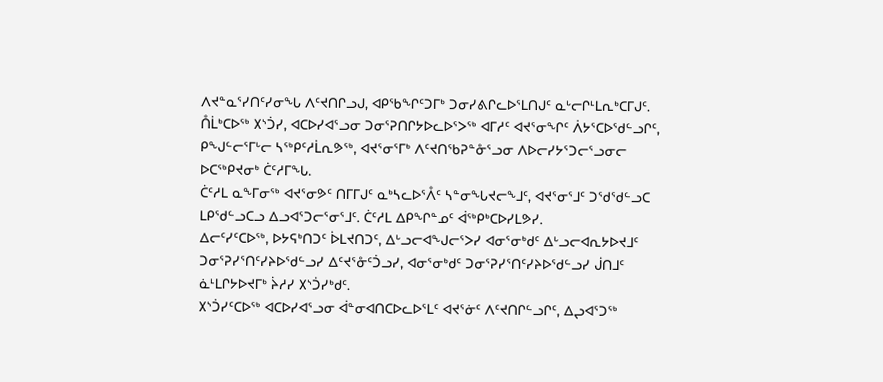ᐱᔪᓐᓇᕐᓯᑎᑦᓯᓂᖓ ᐱᑦᔪᑎᒋᓗᒍ, ᐊᑭᖃᖏᑦᑐᒥᒃ ᑐᓂᓯᕕᒋᓚᐅᕐᒪᑎᒍᑦ ᓇᒡᓕᒋᒻᒪᕆᒃᑕᒥᒍᑦ.
ᑍᒫᒃᑕᐅᖅ ᙭ᔅᑑᓯ, ᐊᑕᐅᓯᐊᕐᓗᓂ ᑐᓂᕐᕈᑎᒋᔭᐅᓚᐅᕐᐳᖅ ᐊᒥᓱᑦ ᐊᔪᕐᓂᖏᑦ ᐲᔭᕐᑕᐅᖁᓪᓗᒋᑦ, ᑭᖑᓪᓕᕐᒥᒡᓕ ᓴᖅᑭᑦᓱᒫᕆᕗᖅ, ᐊᔪᕐᓂᕐᒥᒃ ᐱᑦᔪᑎᖃᕈᓐᓁᕐᓗᓂ ᐱᐅᓕᓯᔭᕐᑐᓕᕐᓗᓂᓕ ᐅᑕᖅᑭᔪᓂᒃ ᑖᑦᓱᒥᖓ.
ᑖᑦᓱᒪ ᓇᖕᒥᓂᖅ ᐊᔪᕐᓂᕗᑦ ᑎᒥᒥᒍᑦ ᓇᒃᓴᓚᐅᕐᐰᑦ ᓴᓐᓂᖓᔪᓕᖕᒧᑦ, ᐊᔪᕐᓂᕐᒧᑦ ᑐᖁᖁᓪᓗᑕ ᒪᑭᖁᓪᓗᑕᓗ ᐃᓗᐊᕐᑐᓕᕐᓂᕐᒧᑦ. ᑖᑦᓱᒪ ᐃᑭᖏᓐᓄᑦ ᐋᖅᑭᒃᑕᐅᓯᒪᕗᓯ.
ᐃᓕᑦᓯᑦᑕᐅᖅ, ᐅᔭᕋᒃᑎᑐᑦ ᐆᒪᔪᑎᑐᑦ, ᐃᒡᓗᓕᐊᖑᓕᕐᐳᓯ ᐊᓂᕐᓂᒃᑯᑦ ᐃᒡᓗᓕᐊᕆᔭᐅᔪᒧᑦ ᑐᓂᕐᕈᓯᕐᑎᑦᓯᔨᐅᖁᓪᓗᓯ ᐃᑦᔪᕐᓁᑦᑑᓗᓯ, ᐊᓂᕐᓂᒃᑯᑦ ᑐᓂᕐᕈᓯᕐᑎᑦᓯᔨᐅᖁᓪᓗᓯ ᒎᑎᒧᑦ ᓈᒻᒪᒋᔭᐅᔪᒥᒃ ᔩᓱᓯ ᙭ᔅᑑᓯᒃᑯᑦ.
᙭ᔅᑑᓯᑦᑕᐅᖅ ᐊᑕᐅᓯᐊᕐᓗᓂ ᐋᓐᓂᐊᑎᑕᐅᓚᐅᕐᒪᑦ ᐊᔪᕐᓃᑦ ᐱᑦᔪᑎᒋᓪᓗᒋᑦ, ᐃᖢᐊᕐᑐᖅ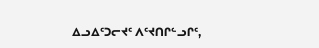ᐃᓗᐃᑦᑐᓕᔪᑦ ᐱᑦᔪᑎᒋᓪᓗᒋᑦ,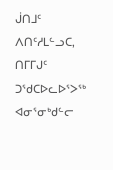ᒎᑎᒧᑦ ᐱᑎᑦᓱᒪᓪᓗᑕ, ᑎᒥᒥᒍᑦ ᑐᖁᑕᐅᓚᐅᕐᐳᖅ ᐊᓂᕐᓂᒃᑯᓪᓕ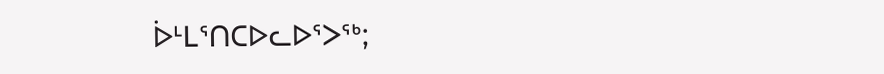ᐆᒻᒪᕐᑎᑕᐅᓚᐅᕐᐳᖅ;